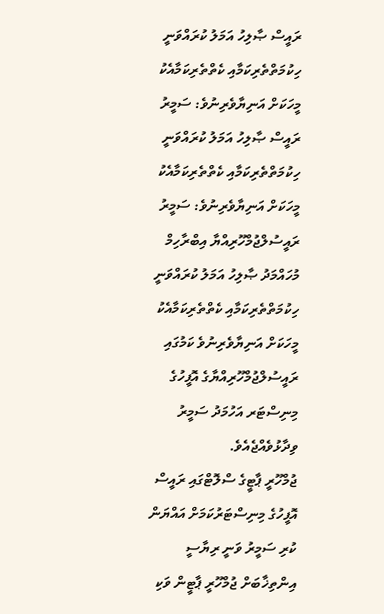ރައީސް ޞާލިހު އަމަލު ކުރައްވަނީ ހިކުމަތްތެރިކަމާއި ކެތްތެރިކަމާއެކު މީހަކަށް އަނިޔާވެރިނުވެ: ސަމީރު
ރައީސް ޞާލިހު އަމަލު ކުރައްވަނީ ހިކުމަތްތެރިކަމާއި ކެތްތެރިކަމާއެކު މީހަކަށް އަނިޔާވެރިނުވެ: ސަމީރު
ރައީސުލްޖުމްހޫރިއްޔާ އިބްރާހިމް މުހައްމަދު ޞާލިހު އަމަލު ކުރައްވަނީ ހިކުމަތްތެރިކަމާއި ކެތްތެރިކަމާއެކު މީހަކަށް އަނިޔާވެރިނުވެ ކަމުގައި ރައީސުލްޖުމްހޫރިއްޔާގެ އޮފީހުގެ މިނިސްޓަރ އަހުމަދު ސަމީރު ވިދާޅުވެއްޖެއެވެ.
ޖުމްހޫރީ ޕާޓީގެ ސްލޮޓްގައި ރައީސް އޮފީހުގެ މިނިސްޓަރުކަމަށް އައްޔަން ކުރި ސަމީރު ވަނީ ރިޔާސީ އިންތިޚާބަށް ޖުމްހޫރީ ޕާޓީން ވަކި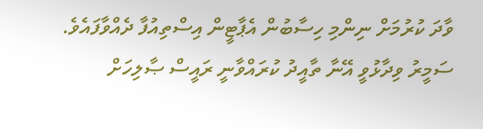ވާދަ ކުރުމަށް ނިންމި ހިސާބުން އެޕާޓީން އިސްތިއުފާ ދެއްވާފައެވެ. ސަމީރު ވިދާޅުވީ އޭނާ ތާއީދު ކުރައްވާނީ ރައީސް ޞާލިހަށް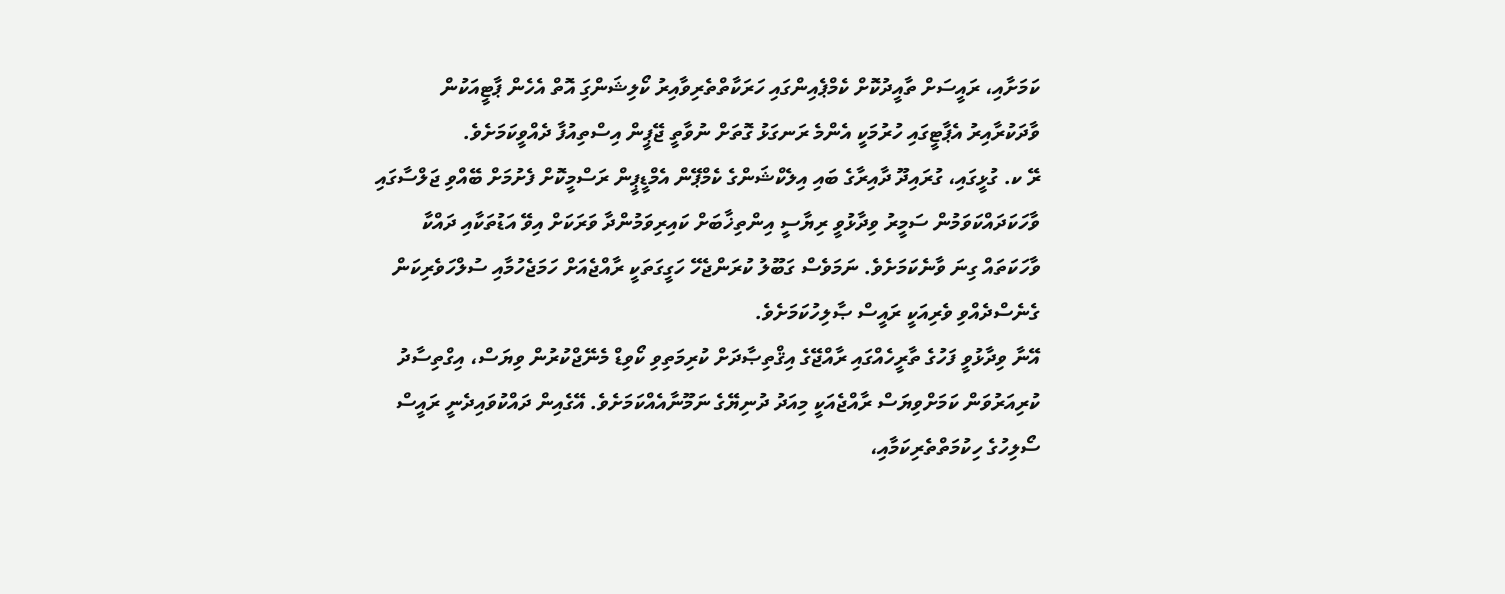ކަމަށާއި، ރައީސަށް ތާއީދުކޮށް ކެމްޕެއިންގައި ހަރަކާތްތެރިވާއިރު ކޯލިޝަންގަި އޮތް އެހެން ޕާޓީއަކުން ވާދަކުރާއިރު އެޕާޓީގައި ހުރުމަކީ އެންމެ ރަނގަޅު ގޮތަށް ނުވާތީ ޖޭޕީން އިސްތިއުފާ ދެއްވީކަމަށެވެ.
ރޭ ކ. ގުޅީގައި، ގުރައިދޫ ދާއިރާގެ ބައި އިލެކްޝަންގެ ކެމްޕޭން އެމްޑީޕީން ރަސްމީކޮށް ފެށުމަށް ބޭއްވި ޖަލްސާގައި ވާހަކަދައްކަވަމުން ސަމީރު ވިދާޅުވީ ރިޔާސީ އިންތިޚާބަށް ކައިރިވަމުންދާ ވަރަކަށް އިވޭ އަޑުތަކާއި ދައްކާ ވާހަކަތައް ގިނަ ވާނެކަމަށެވެ. ނަމަވެސް ގަބޫލު ކުރަންޖެހޭ ހަގީގަތަކީ ރާއްޖެއަށް ހަމަޖެހުމާއި ސުލްހަވެރިކަން ގެނެސްދެއްވި ވެރިއަކީ ރައީސް ޞާލިހުކަމަށެވެ.
އޭނާ ވިދާޅުވީ ފަހުގެ ތާރީހެއްގައި ރާއްޖޭގެ އިޤްތިޞާދަށް ކުރިމަތިވި ކޯވިޑް މެނޭޖްކުރުން ވިޔަސް، އިގްތިސާދު ކުރިއަރުވަން ކަމަށްވިޔަސް ރާއްޖެއަކީ މިއަދު ދުނިޔޭގެ ނަމޫނާއެއްކަމަށެވެ. އޭގެއިން ދައްކުވައިދެނީ ރައީސް ސޯލިހުގެ ހިކުމަތްތެރިކަމާއި،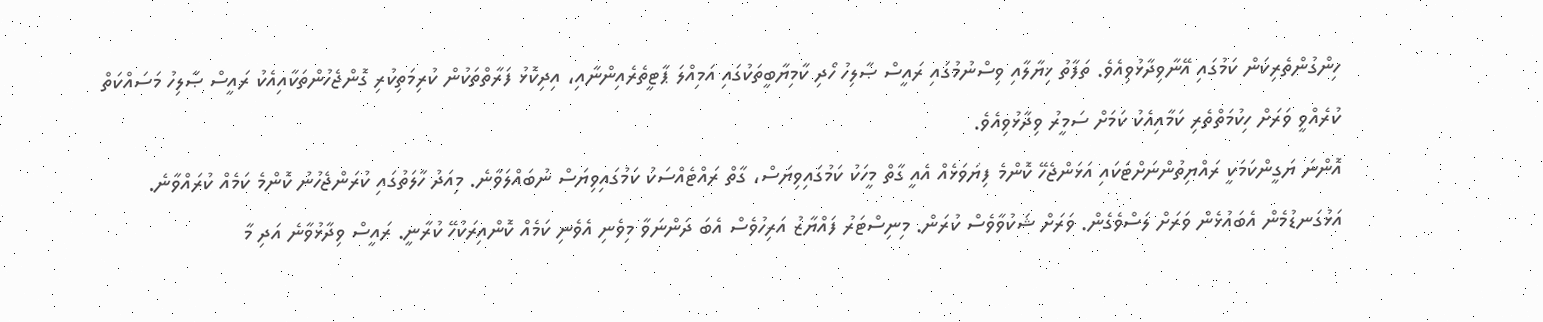ހިންގުންތެރިކަން ކަމުގައި އޭނާވިދާޅުވިއެވެ. ތަފާތު ޚިޔާލާއި ވިސްނުމުގައި ރައީސް ޞާލިހު ހޯދި ކާމިޔާބީތަކުގައި އަމިއްލަ ޕާޓީތެރެއިންނާއި، އިދިކޮޅު ފަރާތްތަކުން ކުރިމަތިކުރި ގޮންޖެހުންތަކާއިއެކު ރައީސް ޞާލިހު މަސައްކަތް ކުރެއްވީ ވަރަށް ހިކުމަތްތެރި ކަމާއިއެކު ކަމަށް ސަމީރު ވިދާޅުވިއެވެ.
އޮންނަ ޔަގީންކަމަކީ ރައްޔިތުންނަށްޓަކައި އަޅަންޖެހޭ ކޮންމެ ފިޔަވަޅެއް އެއީ ގާތް މީހަކު ކަމުގައިވިޔަސް، ގާތް ރައްޓެއްސަކު ކަމުގައިވިޔަސް ނުބައްލަވާނެ. މިއަދު ހާލަތުގައި ކުރަންޖެހުނު ކޮންމެ ކަމެއް ކުރައްވާނެ. އަޅުގަނޑުމެން އެބައުޅެން ވަރަށް ލަސްވެގެން. ވަރަށް ޝަކުވާވެސް ކުރަން. މިނިސްޓަރު ފައްޔާޒު އަރިހުވެސް އެބަ ދަންނަވާ މިވެނި އެވެނި ކަމެއް ކޮންއިރަކުހޭ ކުރާނީ. ރައީސް ވިދާޅުވާނެ އަދި މާ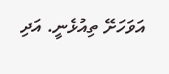އަވަހަށޭ ތިއުޅެނީ. އަދި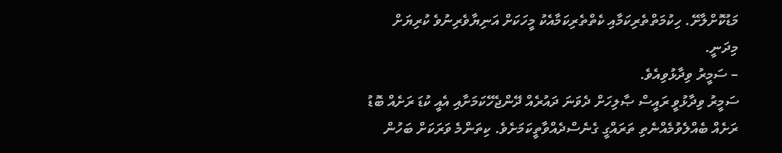މަޑުކޮށްލާށޭ. ހިކުމަތްތެރިކަމާއި ކެތްތެރިކަމާއެކު މީހަކަށް އަނިޔާވެރިނުވެ ކުރިޔަށް މިދަނީ.
– ސަމީރު ވިދާޅުވިއެވެ.
ސަމީރު ވިދާޅުވީ ރައީސް ޞާލިހަށް ދެވަނަ ދައުރެއް ދޭންޖެހޭކަމަށާއި އެއީ ކުޑަ ރަށެއް ބޮޑު ރަށެއް ބެއްލެވުމެއްނެތި ތަރައްގީ ގެނެސްދެއްވާތީކަމަށެވެ. ކިތަންމެ ވަރަކަށް ބަހުން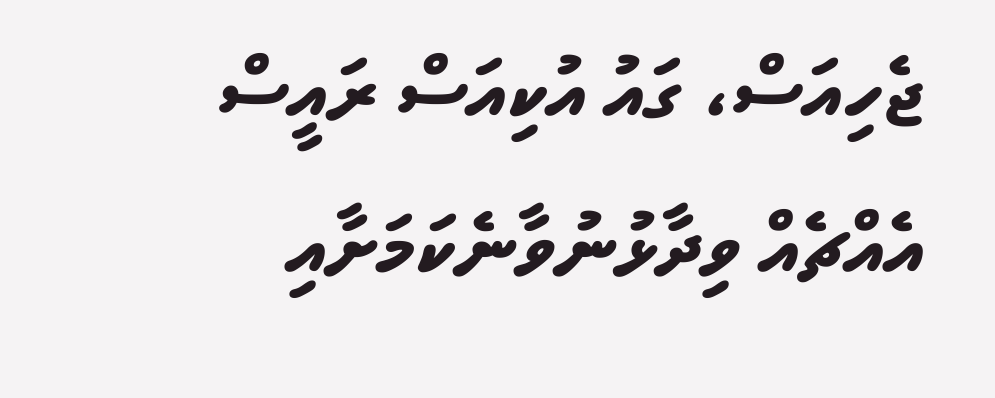ޖެހިއަސް، ގައު އުކިއަސް ރައީސް އެއްޗެއް ވިދާޅުނުވާނެކަމަށާއި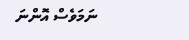ނަމަވެސް އޮންނަ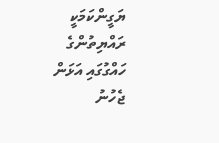ޔަގީންކަމަކީ ރައްޔިތުންގެ ހައްގުގައި އަޅަން ޖެހުނު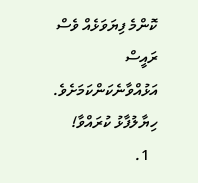ކޮންމެ ފިޔަވަޅެއް ވެސް ރައީސް އަޅުއްވާނެކަންކަމަށެވެ.
ހިޔާލުފާޅު ކުރައްވާ!
  1.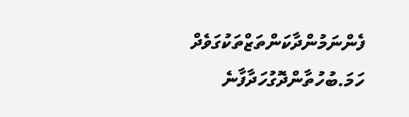ފެންނަމުންދާކަންތަޒްތަކުގަވެދް ހަމަ.ބުހުތާންދޮގުހަދާފާނެ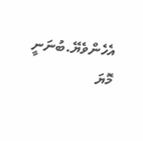އެހެންވެޔޭ.ބުނަނީ މޮޔަ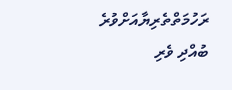ރަހުމަތްތެރިޔާއަށްވުރެ ބުއްދި ވެރި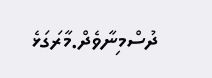ދުސްމިނާވެދް.މާރަގަޅެ